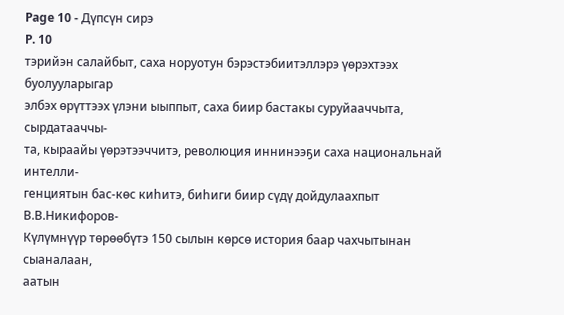Page 10 - Дүпсүн сирэ
P. 10
тэрийэн салайбыт, саха норуотун бэрэстэбиитэллэрэ үөрэхтээх буолууларыгар
элбэх өрүттээх үлэни ыыппыт, саха биир бастакы суруйааччыта, сырдатааччы-
та, кыраайы үөрэтээччитэ, революция иннинээҕи саха национальнай интелли-
генциятын бас-көс киһитэ, биһиги биир сүдү дойдулаахпыт В.В.Никифоров-
Күлүмнүүр төрөөбүтэ 150 сылын көрсө история баар чахчытынан сыаналаан,
аатын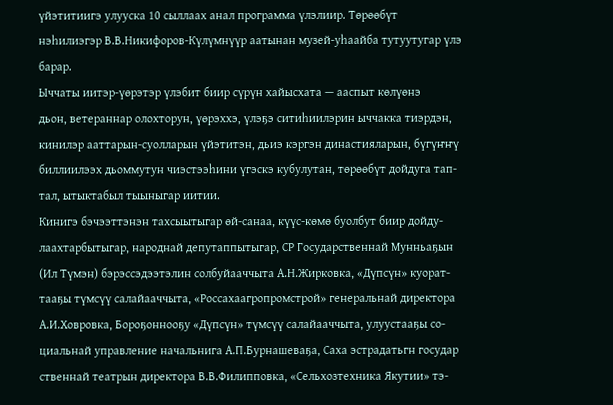үйэтитиигэ улууска 10 сыллаах анал программа үлэлиир. Төрөөбүт
нэһилиэгэр В.В.Никифоров-Күлүмнүүр аатынан музей-уһаайба тутуутугар үлэ
барар.
Ыччаты иитэр-үөрэтэр үлэбит биир сүрүн хайысхата — ааспыт көлүөнэ
дьон, ветераннар олохторун, үөрэххэ, үлэҕэ ситиһиилэрин ыччакка тиэрдэн,
кинилэр ааттарын-суолларын үйэтитэн, дьиэ кэргэн династияларын, бүгүҥҥү
биллиилээх дьоммутун чиэстээһини үгэскэ кубулутан, төрөөбүт дойдуга тап-
тал, ытыктабыл тыыныгар иитии.
Кинигэ бэчээттэнэн тахсыытыгар өй-санаа, күүс-көмө буолбут биир дойду-
лаахтарбытыгар, народнай депутаппытыгар, СР Государственнай Мунньаҕын
(Ил Түмэн) бэрэссэдээтэлин солбуйааччыта А.Н.Жирковка, «Дүпсүн» куорат-
тааҕы түмсүү салайааччыта, «Россахаагропромстрой» генеральнай директора
А.И.Ховровка, Бороҕоннооҕу «Дүпсүн» түмсүү салайааччыта, улуустааҕы со-
циальнай управление начальнига А.П.Бурнашеваҕа, Саха эстрадатьгн государ
ственнай театрын директора В.В.Филипповка, «Сельхозтехника Якутии» тэ-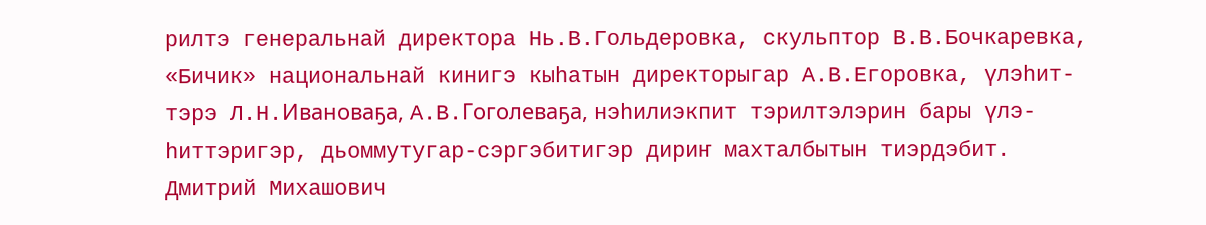рилтэ генеральнай директора Нь.В.Гольдеровка, скульптор В.В.Бочкаревка,
«Бичик» национальнай кинигэ кыһатын директорыгар А.В.Егоровка, үлэһит-
тэрэ Л.Н.Ивановаҕа, А.В.Гоголеваҕа, нэһилиэкпит тэрилтэлэрин бары үлэ-
һиттэригэр, дьоммутугар-сэргэбитигэр дириҥ махталбытын тиэрдэбит.
Дмитрий Михашович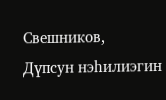Свешников,
Дүпсун нэһилиэгин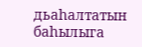дьаһалтатын баһылыга